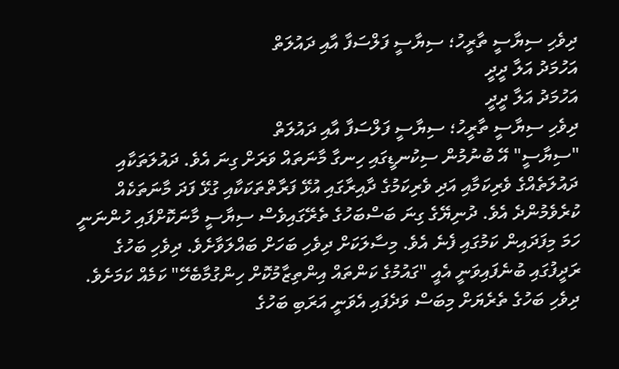ދިވެހި ސިޔާސީ ތާރީހު؛ ސިޔާސީ ފަލްސަފާ އާއި ދައުލަތް
އަހުމަދު އަލާ ދީދީ
އަހުމަދު އަލާ ދީދީ
ދިވެހި ސިޔާސީ ތާރީހު؛ ސިޔާސީ ފަލްސަފާ އާއި ދައުލަތް
"ސިޔާސީ" އޭ ބުނުމުން ސިކުނޑީގައި ހިނގާ މާނަތައް ވަރަށް ގިނަ އެވެ. ދައުލަތަކާއި ދައުލަތެއްގެ ވެރިކަމާއި އަދި ވެރިކަމުގެ ދާއިރާގައި އުޅޭ ފަރާތްތަކަކާއި ގުޅޭ ފަދަ މާނަތަކެއް ކުރެވެމުންދެ އެވެ. ދުނިޔޭގެ ގިނަ ބަސްބަހުގެ ތެރޭގައިވެސް ސިޔާސީ މާނަކޮށްފައި ހުންނަނީ ހަމަ މިފަދައިން ކަމުގައި ފެނެ އެވެ. މިސާލަކަށް ދިވެހި ބަހަށް ބައްލަވާށެވެ. ދިވެހި ބަހުގެ ރަދީފުގައި ބުނެފައިވަނީ އެއީ "ގައުމުގެ ކަންތައް އިންތިޒާމުކޮށް ހިންގުމާބެހޭ" ކަމެއް ކަމަށެވެ. ދިވެހި ބަހުގެ ތެރެޔަށް މިބަސް ވަދެފައި އެވަނީ އަރަބި ބަހުގެ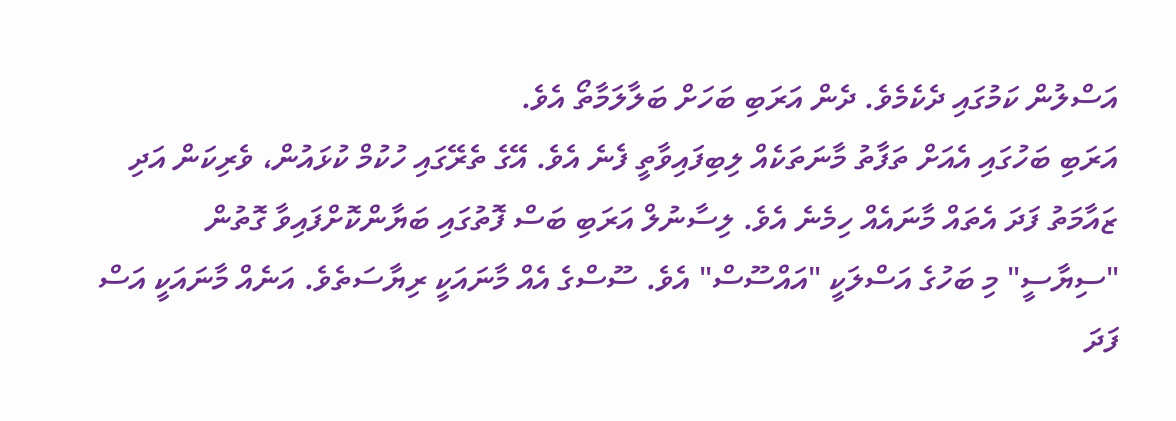އަސްލުން ކަމުގައި ދެކެމެވެ. ދެން އަރަބި ބަހަށް ބަލާލަމާތޯ އެވެ.
އަރަބި ބަހުގައި އެއަށް ތަފާތު މާނަތަކެއް ލިބިފައިވާތީ ފެނެ އެވެ. އޭގެ ތެރޭގައި ހުކުމް ކުޅައުން، ވެރިކަން އަދި ޒައާމަތު ފަދަ އެތައް މާނައެއް ހިމެނެ އެވެ. ލިސާނުލް އަރަބި ބަސް ފޮތުގައި ބަޔާންކޮށްފައިވާ ގޮތުން "ސިޔާސީ" މި ބަހުގެ އަސްލަކީ "އައްސޫސް" އެވެ. ސޫސްގެ އެއް މާނައަކީ ރިޔާސަތެވެ. އަނެއް މާނައަކީ އަސް ފަދަ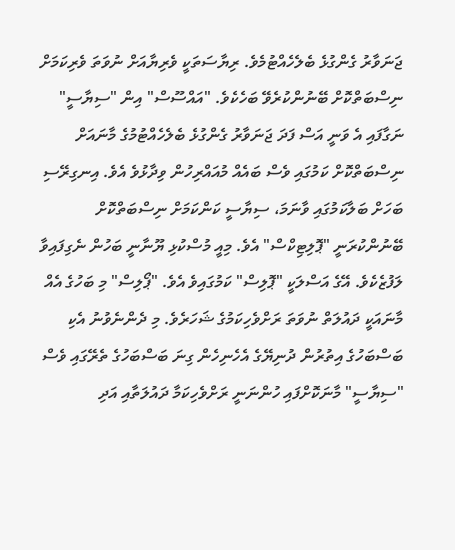ޖަނަވާރު ގެންގުޅެ ބެލެހެއްޓުމެވެ. ރިޔާސަތަކީ ވެރިޔާއަށް ނުވަތަ ވެރިކަމަށް ނިސްބަތްކޮށް ބޭނުންކުރެވޭ ބަހެކެވެ. "އައްސޫސް" އިން "ސިޔާސީ" ނަގާފައި އެ ވަނީ އަސް ފަދަ ޖަނަވާރު ގެންގުޅެ ބެލެހެއްޓުމުގެ މާނައަށް ނިސްބަތްކޮށް ކަމުގައި ވެސް ބައެއް މުއައްރިހުން ވިދާޅުވެ އެވެ. އިނގިރޭސި ބަހަށް ބަލާކަމުގައި ވާނަމަ، ސިޔާސީ ކަންކަމަށް ނިސްބަތްކޮށް ބޭނުންކުރަނީ "ޕޮލިޓިކްސް" އެވެ. މިއީ މުސްކުޅި ޔޫނާނީ ބަހުން ނެގިފައިވާ ލަފުޒެކެވެ. އޭގެ އަސްލަކީ "ޕޮލިސް" ކަމުގައިވެ އެވެ. "ޕޯލިސް" މި ބަހުގެ އެއް މާނައަކީ ދައުލަތް ނުވަތަ ރަށްވެހިކަމުގެ ޝަހަރެވެ. މި ދެންނެވުނު އެކި ބަސްބަހުގެ އިތުރުން ދުނިޔޭގެ އެހެނިހެން ގިނަ ބަސްބަހުގެ ތެރޭގައި ވެސް "ސިޔާސީ" މާނަކޮށްފައި ހުންނަނީ ރަށްވެހިކަމާ ދައުލަތާއި އަދި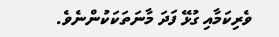ވެރިކަމާއި ގުޅޭ ފަދަ މާނަތަކަކުންނެވެ.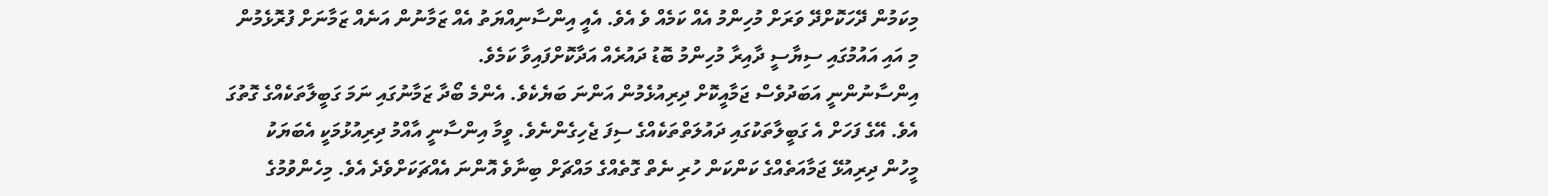މިކަމުން ދޭހަކޮށްދޭ ވަރަށް މުހިންމު އެއް ކަމެއް ވެ އެވެ. އެއީ އިންސާނިއްޔަތު އެއް ޒަމާނުން އަނެއް ޒަމާނަށް ފުރޮޅެމުން މި އައި އައުމުގައި ސިޔާސީ ދާއިރާ މުހިންމު ބޮޑު ދައުރެއް އަދާކޮށްފައިވާ ކަމެވެ.
އިންސާނުންނީ އަބަދުވެސް ޖަމާއީކޮށް ދިރިއުޅެމުން އަންނަ ބަޔެކެވެ. އެންމެ ބޯދާ ޒަމާނުގައި ނަމަ ގަބީލާތަކެއްގެ ގޮތުގަ އެވެ. އޭގެ ފަހަށް އެ ގަބީލާތަކުގައި ދައުލަތްތަކެއްގެ ސިފަ ޖެހިގެންނެވެ. ވީމާ އިންސާނީ އާއްމު ދިރިއުޅުމަކީ އެބަޔަކު މީހުން ދިރިއުޅޭ ޖަމާއަތެއްގެ ކަންކަން ހުރި ނެތް ގޮތެއްގެ މައްޗަށް ބިނާވެ އޮންނަ އެއްޗަކަށްވެދެ އެވެ. މިހެންވުމުގެ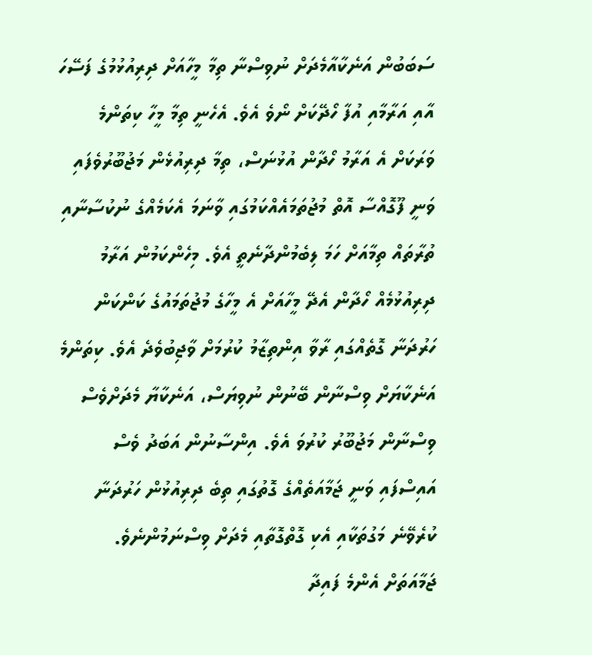ސަބަބުން އަނެކާއާމެދަށް ނުވިސްނާ ތިމާ މީހާއަށް ދިރިއުޅުމުގެ ފަސޭހަ އާއި އަރާމާއި އުފާ ހޯދޭކަށް ނޯވެ އެވެ. އެހެނީ ތިމާ މީހާ ކިތަންމެ ވަރަކަށް އެ އަރާމު ހޯދާން އުޅުނަސް، ތިމާ ދިރިއުޅެން މަޖުބޫރުވެފައި ވަނީ ފޫގޮއްސާ އޮތް މުޖުތަމައެއްކަމުގައި ވާނަމަ އެކަމެއްގެ ނުކުސާނާއި ތުރާތައް ތިމާއަށް ހަމަ ލިބެމުންދާނެތީ އެވެ. މިހެންކަމުން އަރާމު ދިރިއުޅުމެއް ހޯދާން އެދޭ މީހާއަށް އެ މީހާގެ މުޖުތަމައުގެ ކަންކަން ހަރުދަނާ ގޮތެއްގައި ރާވާ އިންތިޒާމު ކުރުމަށް ވާޖިބުވެދެ އެވެ. ކިތަންމެ އަނެކާޔަށް ވިސްނާން ބޭނުން ނުވިޔަސް، އަނެކާޔާ މެދަށްވެސް ވިސްނާން މަޖުބޫރު ކުރުވަ އެވެ. އިންސާނުން އަބަދު ވެސް އައިސްފައި ވަނީ ޖަމާއަތެއްގެ ގޮތުގައި ތިބެ ދިރިއުޅުން ހަރުދަނާ ކުރެވޭނެ މަގުތަކާއި އެކި ގޮތްގޮތާއި މެދަށް ވިސްނަމުންނެވެ. ޖަމާއަތަށް އެންމެ ފައިދާ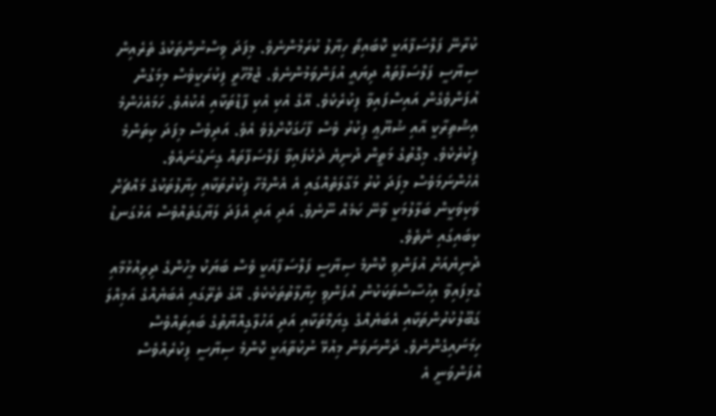ކުރާނޭ ފަލްސަފާއަކީ ކޮބައިތޯ ހިޔާލު ކުރަމުންނެވެ. މިފަދަ ވިސްނުންތަކުގެ ތެރެއިން ސިޔާސީ ފަލްސަފާތައް ދިޔައީ އުފަންވަމުންނެވެ. ޖުމްހޫރީ ފިކުރަކީވެސް މިމަގުން އުފަންވެގެން އައިސްފައިވާ ފިކުރެކެވެ. އޭގެ އެކި އެކި ފާޑުތަކާއި އެކުއެވެ. ހަމައެހެންމެ އިޝްތިރާކީ އާއި ޝުޔޫޢީ ފިކުރު ވެސް ފާހަގަކޮށްލެވެ އެވެ. އަދިވެސް މިފަދަ ކިތަންމެ ފިކުރެކެވެ. މިގޮތުގެ މަތީން ދުނިޔެ ދެކެފައިވާ ފަލްސަފާތައް ގިނަގުނައެވެ. އެހެންނަމަވެސް މިފަދަ ކުރު މަގާލަތެއްގައި އެ އެންމެހާ ފިކުރުތަކާއި ހިޔާލުތަކުގެ މައްޗަށް ވަކިވަކީން ބަލާލުމަކީ ވާނޭ ކަމެއް ނޫނެވެ. އަދި އަދި އެފަދަ ލަޔާގަތެއްވެސް އަޅުގަނޑު ކިބައިގައި ނެތެވެ.
ދުނިޔެއަށް އުފަންވި ކޮންމެ ސިޔާސީ ފަލްސަފާއަކީ ވެސް ބަޔަކު މީހުންގެ ދިރިއުޅުމާއި ގުޅިފައިވާ އިހުސާސްތަކަކުން އުފަންވި ހިޔާލާތުތަކެކެވެ. އޭގެ ތެރޭގައި އެބަޔެއްގެ އަމިއްލަ ގަބޫލުކުރުންތަކާއި އެބަޔެއްގެ ގިޔަމްތަކާއި އަދި އަހުލާގިއްޔާތުގެ ބައިތައްވެސް ހިމަނައިގެންނެވެ. ދަންނަވަން މިއުޅޭ ނުކުތާއަކީ ކޮންމެ ސިޔާސީ ފިކުރެއްވެސް އުފަންވަނީ އެ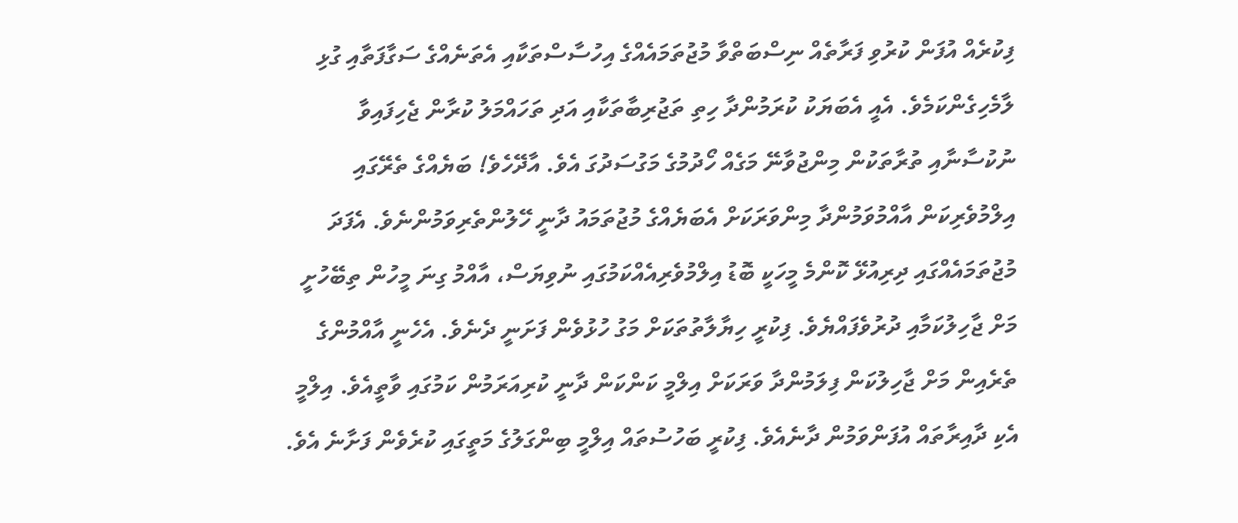ފިކުރެއް އުފަން ކުރުވި ފަރާތެއް ނިސްބަތްވާ މުޖުތަމައެއްގެ އިހުސާސްތަކާއި އެތަނެއްގެ ސަގާފަތާއި ގުޅި ލާމެހިގެންކަމެވެ. އެއީ އެބަޔަކު ކުރަމުންދާ ހިތި ތަޖުރިބާތަކާއި އަދި ތަހައްމަލު ކުރާން ޖެހިފައިވާ ނުކުސާނާއި ތުރާތަކުން މިންޖުވާނޭ މަގެއް ހޯދުމުގެ މަގުސަދުގަ އެވެ. އާދޭހެވެ! ބަޔެއްގެ ތެރޭގައި އިލްމުވެރިކަން އާއްމުވަމުންދާ މިންވަރަކަށް އެބަޔެއްގެ މުޖުތަމައު ދާނީ ހޭލުންތެރިވަމުންނެވެ. އެފަދަ މުޖުތަމައެއްގައި ދިރިއުޅޭ ކޮންމެ މީހަކީ ބޮޑު އިލްމުވެރިއެއްކަމުގައި ނުވިޔަސް، އާއްމު ގިނަ މީހުން ތިބޭހުށީ މަށް ޖާހިލުކަމާއި ދުރުވެފައްޔެވެ. ފިކުރީ ހިޔާލާތުތަކަށް މަގު ހުޅުވެން ފަށަނީ ދެނެވެ. އެހެނީ އާއްމުންގެ ތެރެއިން މަށް ޖާހިލުކަން ފިލަމުންދާ ވަރަކަށް އިލްމީ ކަންކަން ދާނީ ކުރިއަރަމުން ކަމުގައި ވާތީއެވެ. އިލްމީ އެކި ދާއިރާތައް އުފަންވަމުން ދާނެއެވެ. ފިކުރީ ބަހުސުތައް އިލްމީ ބިންގަލުގެ މަތީގައި ކުރެވެން ފަށާނެ އެވެ.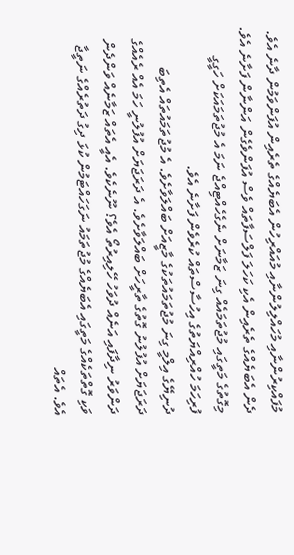މުފައްކިރުންނާއި މުހައްލިލުންނާއި މުއައްރިހުން އެބަޔެއްގެ ތެރެއިން އުފަންވަމުން ދާނެ އެވެ. ދެން އެބަޔެއްގެ ތެރެއިން އެކި ކަހަލަ ފަލްސަފާތައް ވެސް އުފަންވެގެން އަންނާން ފަށާނެ އެވެ. މިގޮތުގެ މަތީގައި މުޖުތަމައެއް ގިނަ ޒަމާނަށް ނެގެހެއްޓިއްޖެ ނަމަ އެ މުޖުތަމައަކަށް ހަގީގީ ފުރިހަމަ ހުއްރިއްޔަތުގެ އިހުސާސްތައް ކުރެވެން ފަށާނެ އެވެ.
ދުނިޔޭގެ އިލްމީ ގިނަ މުޖުތަމައުތަކުގެ މާޒީއަށް ބައްލަވާށެވެ. އެ މުޖުތަމައުތައް އެތިބަ ދަރަޖަޔަށް އުފުލުނު ގޮތުގެ ތާރީހަށް ބައްލަވާށެވެ. އެ ދަރަޖަޔަށް އުފުލުނީ ހަމަ އެއް ރެއެއްގެ ދަންވަރު ނިދާފައި އަނެއް ދުވަހު ހޭލިއިރުތޯ އެވެ؟ ނޫނެކެވެ. އެއީ އެތައް ޒަމާނެއް ވަންދެން ވަކި ގޮތްތަކެއްގެ މަތީގައި އެބަޔެއްގެ މުޖުތަމައު ނަގަހައްޓަމުން ކުޅަ ދިގު ދަތުރެއްގެ ނަތީޖާ އެވެ. އެތައް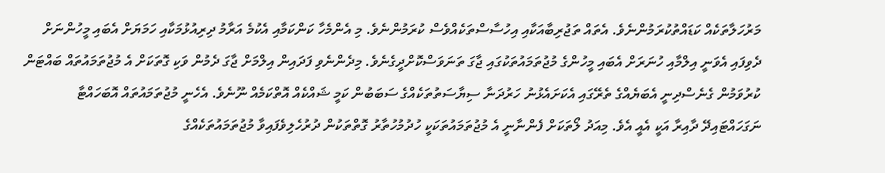މަރުހަލާތަކެއް ކަޑައްތުކުރަމުންނެވެ. އެތައް ތަޖުރިބާއަކާއި އިހުސާސްތަކެއްވެސް ކުރަމުންނެވެ. މި އެންމެހާ ކަންކަމާއި އެކުމެ އަރާމު ދިރިއުޅުމަކާއި ހަމަޔަށް އެބައި މީހުންނަށް ދެވިފައި އެވަނީ އިލްމާއި ހުނަރަށް އެބައި މީހުންގެ މުޖުތަމައުތަކުގައި ޖާގަ ތަނަވަސްކޮށްދީގެނެވެ. މިދެންނެވި ފަދައިން އިލްމަށް ޖާގަ ދެމުން ވަކި ގޮތަކަށް އެ މުޖުތަމައުތައް ބައްޓަން ކުރުވަމުން ގެނެސްދިނީ އެބަޔެއްގެ ތެރޭގައި އެކަށައެޅުނު ހަރުދަނާ ސިޔާސަތުތަކެއްގެ ސަބަބުން ކަމީ ޝައްކެއް އޮތްކަމެއް ނޫނެވެ. އެހެނީ މުޖުތަމައުތައް އޮބަހައްޓާ ނަގަހައްޓައިދޭ ދާއިރާ އަކީ އެއީ އެވެ. މިއަދު ލޯތަކަށް ފެންނާނީ އެ މުޖުތަމައުތަކަކީ ހުދުމުހުތާރު ގޮތްތަކުން ދުރުހެލިވެފައިވާ މުޖުތަމައުތަކެއްގެ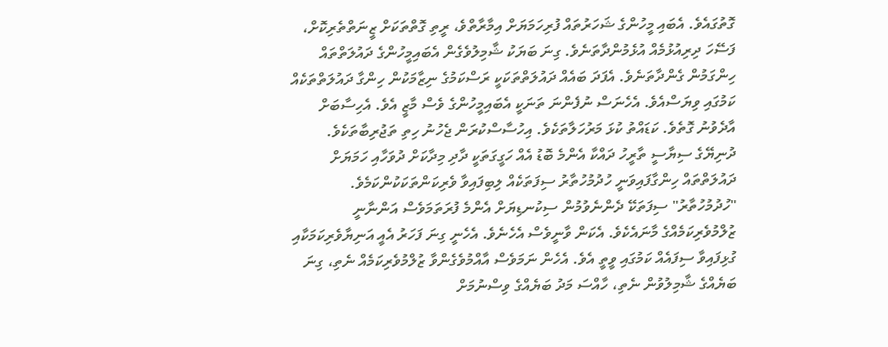ގޮތުގައެވެ. އެބައި މީހުންގެ ޝަހަރުތައް ފުރިހަމަޔަށް އިމާރާތްވެ، ރީތި ގޮތްތަކަށް ޒީނަތްތެރިކޮށް، ފަސޭހަ ދިރިއުޅުމެއް އުޅެމުންދާތަނެވެ. ގިނަ ބަޔަކު ޝާމިލުވެގެން އެބައިމީހުންގެ ދައުލަތްތައް ހިންގަމުން ގެންދާތަނެވެ. އެފަދަ ބައެއް ދައުލަތްތަކަކީ ރަސްކަމުގެ ނިޒާމަކުން ހިންގާ ދައުލަތްތަކެއް ކަމުގައި ވިޔަސްއެވެ. އެހެނަސް ނުފެންނަ ތަނަކީ އެބައިމީހުންގެ ވެސް މާޒީ އެވެ. އެހިސާބަށް އާދެވުނު ގޮތެވެ. ކަޑައްތު ކުޅަ މަރުހަލާތަކެވެ. އިހުސާސްކުރަން ޖެހުނު ހިތި ތަޖުރިބާތަކެވެ.
ދުނިޔޭގެ ސިޔާސީ ތާރީހު ދައްކާ އެންމެ ބޮޑު އެއް ހަގީގަތަކީ ދާދި މިދާކަށް ދުވަހާއި ހަމަޔަށް ދައުލަތްތައް ހިންގާފައިވަނީ ހުދުމުހުތާރު ސިފަތަކެއް ލިބިފައިވާ ވެރިކަންތަކަކުންކަމެވެ. "ހުދުމުހުތާރު" ސިފަތަކޭ ދެންނެވުމުން ސިކުނޑިޔަށް އެންމެ ފުރަތަމަވެސް އަންނާނީ ޒުލްމުވެރިކަމެއްގެ މާނައެކެވެ. އެކަން ވާނީވެސް އެހެނެވެ. އެހެނީ ގިނަ ފަހަރު އެއީ އަނިޔާވެރިކަމަކާއި ގުޅިފައިވާ ސިފައެއް ކަމުގައި ވީތީ އެވެ. އެހެން ނަމަވެސް އާއްމުވެގެންވާ ޒުލްމުވެރިކަމެއް ނެތި، ގިނަ ބަޔެއްގެ ޝާމިލުވުން ނެތި، ހާއްސަ މަދު ބަޔެއްގެ ވިސްނުމަށް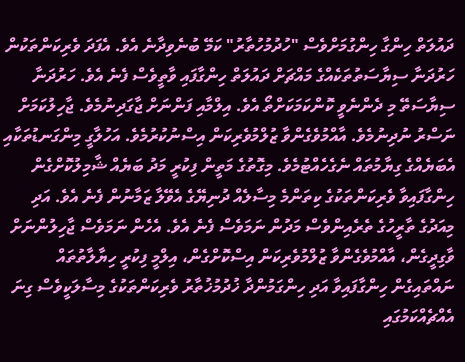ދައުލަތް ހިންގާ ހިންގުމަށްވެސް "ހުދުމުހުތާރު" ކަމޭ ބުނެވިދާނެ އެވެ. އެފަދަ ވެރިކަންތަކުން ހަރުދަނާ ސިޔާސަތުތަކެއްގެ މައްޗަށް ދައުލަތް ހިންގާފައި ވާތީވެސް ފެނެ އެވެ. ހަރުދަނާ ސިޔާސަތޭ މި ދެންނެވީ ކޮންކަމަކަށްތޯ އެވެ. އިލްމާއި ފަންނަށް ޖާގަދިނުމެވެ. ޖާހިލުކަމަށް ނަސްރު ނުދިނުމެވެ. އާއްމުވެގެންވާ ޒުލްމުވެރިކަން އިސްނުކުރުމެވެ. އަހުލާގީ މިންގަނޑުތަކާއި އެބަޔެއްގެ ގިޔާމުތައް ނެގެހެއްޓުމެވެ. މިގޮތުގެ މަތީން ފިކުރީ މަދު ބަޔެއް ޝާމިލުކޮށްގެން ހިންގާފައިވާ ވެރިކަންތަކުގެ ކިތަންމެ މިސާލެއް ދުނިޔޭގެ އެވޭލާ ޒަމާނުން ފެނެ އެވެ. އަދި މިއަދުގެ ތާރީހުގެ ތެރެއިންވެސް މަދުން ނަމަވެސް ފެނެ އެވެ. އެހެން ނަމަވެސް ޖާހިލުންނަށް ވާގިދީގެން، އާއްމުވެގެންވާ ޒުލްމުވެރިކަން އިސްކޮށްގެން، އިލްމީ ފިކުރީ ހިޔާލާތުތައް ނައްތައިގެން ހިންގާފައިވާ އަދި ހިންގަމުންދާ ޚުދުމުޚުތާރު ވެރިކަންތަކުގެ މިސާލަކީވެސް ގިނަ އެއްޗެއްކަމުގައި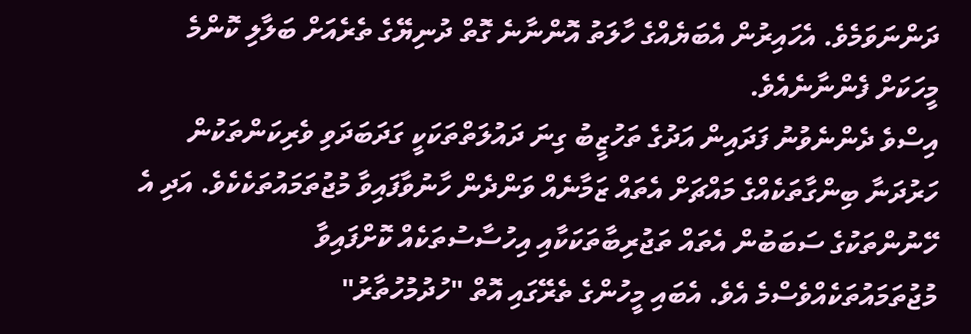ދަންނަވަމެވެ. އެހައިރުން އެބަޔެއްގެ ހާލަތު އޮންނާނެ ގޮތް ދުނިޔޭގެ ތެރެއަށް ބަލާލި ކޮންމެ މީހަކަށް ފެންނާނެއެވެ.
އިސްވެ ދެންނެވުނު ފަދައިން އަދުގެ ތަހުޒީބު ގިނަ ދައުލަތްތަކަކީ ގަދަބަދަވި ވެރިކަންތަކުން ހަރުދަނާ ބިންގާތަކެއްގެ މައްޗަށް އެތައް ޒަމާނެއް ވަންދެން ހާނުވާފައިވާ މުޖުތަމައުތަކެކެވެ. އަދި އެ ހޭނުންތަކުގެ ސަބަބުން އެތައް ތަޖުރިބާތަކަކާއި އިހުސާސުތަކެއް ކޮށްފައިވާ މުޖުތަމައުތަކެއްވެސްމެ އެވެ. އެބައި މީހުންގެ ތެރޭގައި އޮތް "ހުދުމުހުތާރު"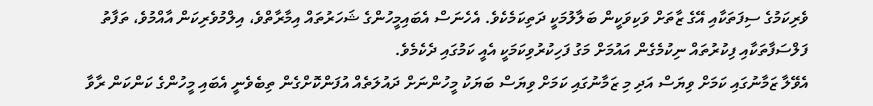ވެރިކަމުގެ ސިފަތަކާއި އޭގެ ޒާތަށް ވަކިވަކީން ބަލާލުމަކީ ދަތިކަމެކެވެ. އެހެނަސް އެބައިމީހުންގެ ޝަހަރުތައް އިމާރާތްވެ، އިލްމުވެރިކަން އާއްމުވެ، ތަފާތު ފަލްސަފާތަކާއި ފިކުރުތައް ނިކުމެގެން އައުމަށް މަގު ފަހިކުރުވިކަމަކީ އެއީ ކަމުގައި ދެކެމެވެ.
އެވޭލާ ޒަމާނުގައި ކަމަށް ވިޔަސް އަދި މި ޒަމާނުގައި ކަމަށް ވިޔަސް ބަޔަކު މީހުންނަށް ދައުލަތެއް އުފަންކޮށްގެން ތިބެވެނީ އެބައި މީހުންގެ ކަންކަން ރާވާ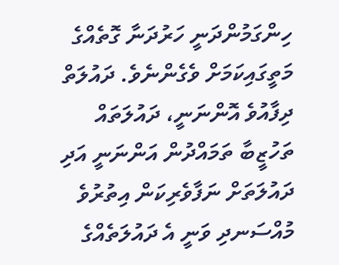ހިންގަމުންދަނީ ހަރުދަނާ ގޮތެއްގެ މަތީގައިކަމަށް ވެގެންނެވެ. ދައުލަތް ދިފާއުވެ އޮންނަނީ، ދައުލަތައް ތަހުޒީބާ ތަމައްދުން އަންނަނީ އަދި ދައުލަތަށް ނަފާވެރިކަން އިތުރުވެ މުއްސަނދި ވަނީ އެ ދައުލަތެއްގެ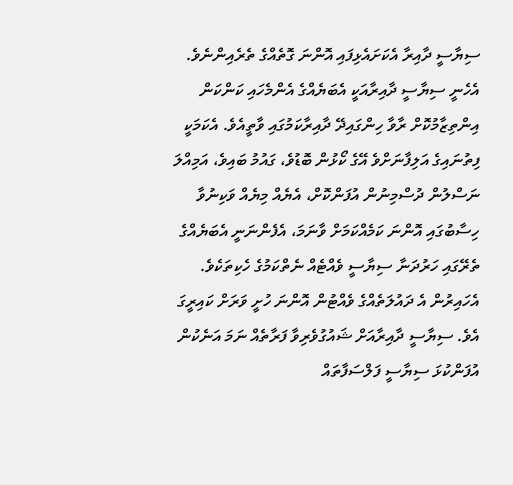ސިޔާސީ ދާއިރާ އެކަށައެޅިފައި އޮންނަ ގޮތެއްގެ ތެރެއިންނެވެ. އެހެނީ ސިޔާސީ ދާއިރާއަކީ އެބަޔެއްގެ އެންމެހައި ކަންކަން އިންތިޒާމުކޮށް ރާވާ ހިންގައިދޭ ދާއިރާކަމުގައި ވާތީއެވެ. އެކަމަކީ ފިތުނައިގެ އަލިފާނަށްވެ އޭގެ ކޯޅުން ބޮޑުވެ، ގައުމު ބައިވެ، އަމިއްލަ ނަސްލުން ދުސްމިނުން އުފަންކޮށް، އެޔެއް މިޔެއް ވަކިނުވާ ހިސާބުގައި އޮންނަ ކަމެއްކަމަށް ވާނަމަ، އެފެންނަނީ އެބަޔެއްގެ ތެރޭގައި ހަރުދަނާ ސިޔާސީ ވެއްޓެއް ނެތްކަމުގެ ހެކިތަކެވެ. އެހައިރުން އެ ދައުލަތެއްގެ ވެއްޓުން އޮންނަ ހުށީ ވަރަށް ކައިރީގަ އެވެ. ސިޔާސީ ދާއިރާއަށް ޝައުގުވެރިވާ ފަރާތެއް ނަމަ އަނެކުން އުފަންކުޅަ ސިޔާސީ ފަލްސަފާތައް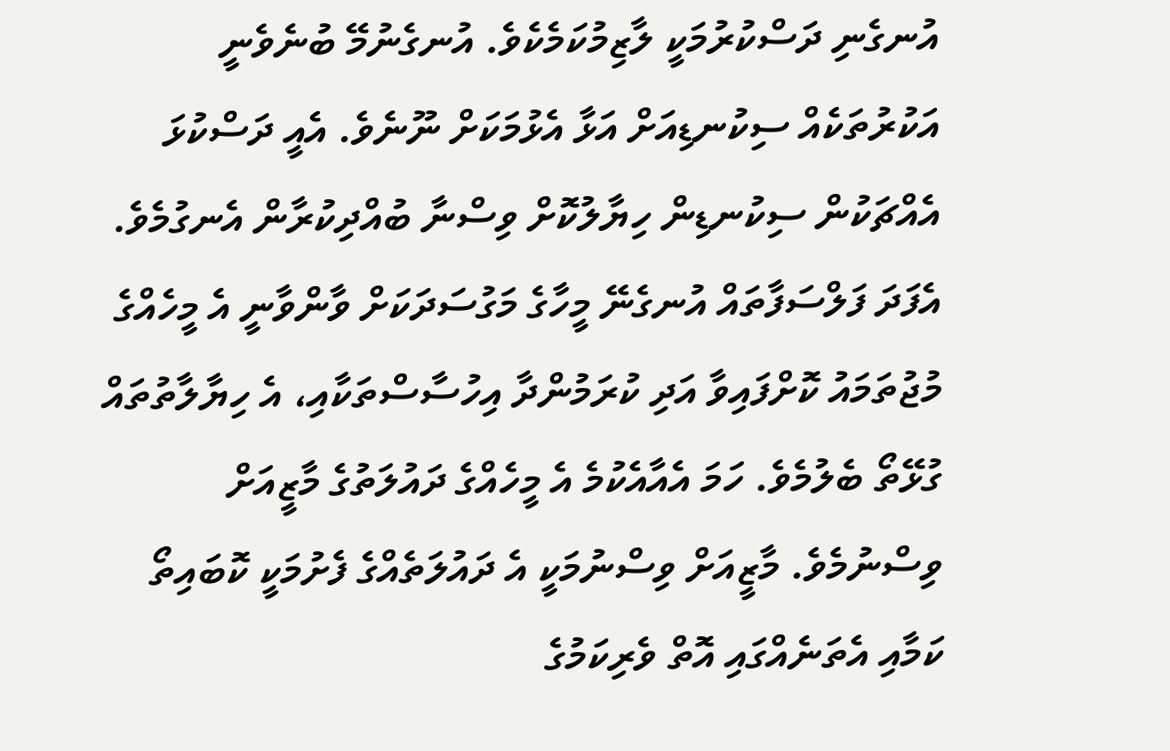އުނގެނި ދަސްކުރުމަކީ ލާޒިމުކަމެކެވެ. އުނގެނުމޭ ބުނެވެނީ އަކުރުތަކެއް ސިކުނޑިއަށް އަޅާ އެޅުމަކަށް ނޫނެވެ. އެއީ ދަސްކުޅަ އެއްޗަކުން ސިކުނޑިން ހިޔާލުކޮށް ވިސްނާ ބުއްދިކުރާން އެނގުމެވެ. އެފަދަ ފަލްސަފާތައް އުނގެނޭ މީހާގެ މަގުސަދަކަށް ވާންވާނީ އެ މީހެއްގެ މުޖުތަމައު ކޮށްފައިވާ އަދި ކުރަމުންދާ އިހުސާސްތަކާއި، އެ ހިޔާލާތުތައް ގުޅޭތޯ ބެލުމެވެ. ހަމަ އެއާއެކުމެ އެ މީހެއްގެ ދައުލަތުގެ މާޒީއަށް ވިސްނުމެވެ. މާޒީއަށް ވިސްނުމަކީ އެ ދައުލަތެއްގެ ފެށުމަކީ ކޮބައިތޯ ކަމާއި އެތަނެއްގައި އޮތް ވެރިކަމުގެ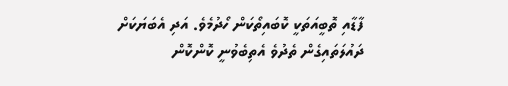ފާޑާއި ތޮބީއަތަކީ ކޮބައިތޯކަން ހޯދުމެވެ. އަދި އެބަޔަކަށް ދައުލަތައިގެން ތެދުވެ އެތިބެވުނީ ކޮންކޮން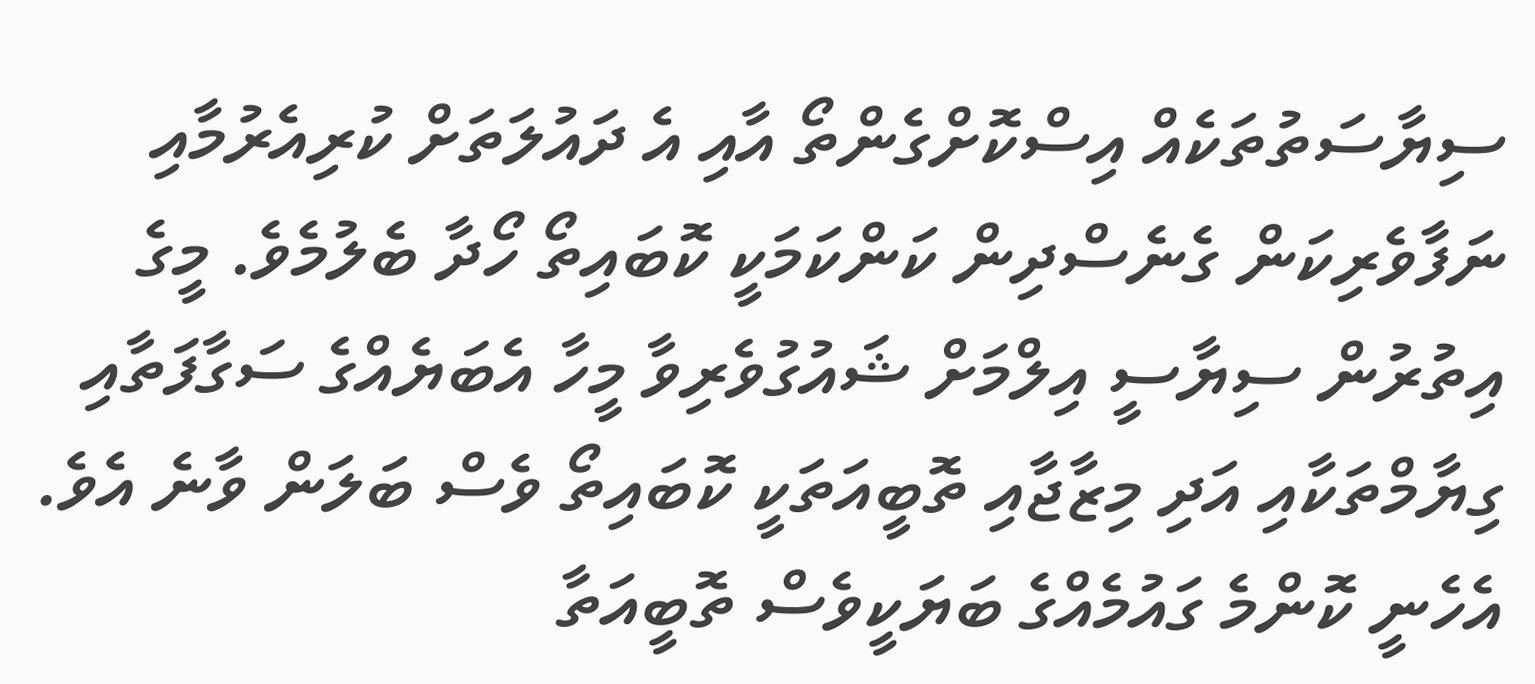ސިޔާސަތުތަކެއް އިސްކޮށްގެންތޯ އާއި އެ ދައުލަތަށް ކުރިއެރުމާއި ނަފާވެރިކަން ގެނެސްދިން ކަންކަމަކީ ކޮބައިތޯ ހޯދާ ބެލުމެވެ. މީގެ އިތުރުން ސިޔާސީ އިލްމަށް ޝައުގުވެރިވާ މީހާ އެބަޔެއްގެ ސަގާފަތާއި ގިޔާމްތަކާއި އަދި މިޒާޖާއި ތޮބީއަތަކީ ކޮބައިތޯ ވެސް ބަލަން ވާނެ އެވެ. އެހެނީ ކޮންމެ ގައުމެއްގެ ބަޔަކީވެސް ތޮބީއަތާ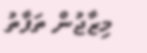މިޒާޖުން ތަފާތު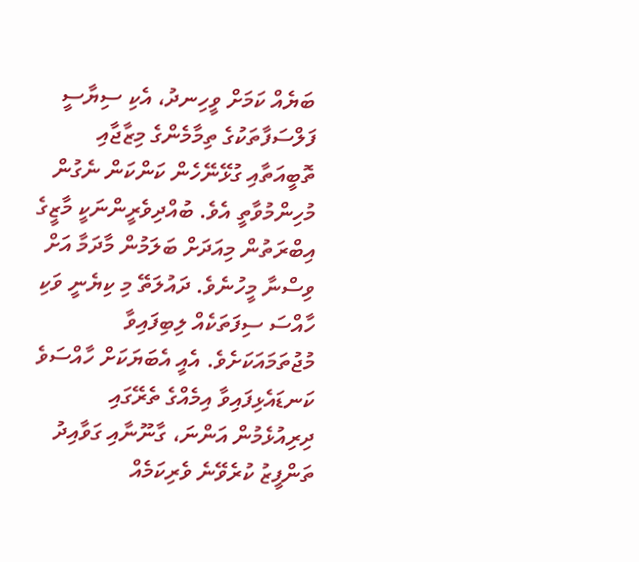ބަޔެއް ކަމަށް ވީހިނދު، އެކި ސިޔާސީ ފަލްސަފާތަކުގެ ތިމާމެންގެ މިޒާޖާއި ތޮބީއަތާއި ގުޅޭނޭހެން ކަންކަން ނެގުން މުހިންމުވާތީ އެވެ. ބުއްދިވެރީންނަކީ މާޒީގެ އިބްރަތުން މިއަދަށް ބަލަމުން މާދަމާ އަށް ވިސްނާ މީހުނެވެ. ދައުލަތޭ މި ކިޔެނީ ވަކި ހާއްސަ ސިފަތަކެއް ލިބިފައިވާ މުޖުތަމައަކަށެވެ. އެއީ އެބަޔަކަށް ހާއްސަވެ ކަނޑައެޅިފައިވާ އިމެއްގެ ތެރޭގައި ދިރިއުޅެމުން އަންނަ، ގާނޫނާއި ގަވާއިދު ތަންފީޒު ކުރެވޭނެ ވެރިކަމެއް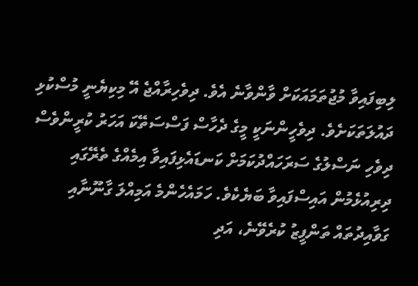ލިބިފައިވާ މުޖުތަމައަކަށް ވާންވާނެ އެވެ. ދިވެހިރާއްޖެ އޭ މިކިޔެނީ މުސްކުޅި ދައުލަތަކަށެވެ. ދިވެހީންނަކީ މީގެ ދެހާސް ފަސްސަތޭކަ އަހަރު ކުރީންވެސް ދިވެހި ނަސްލުގެ ސަރަހައްދުކަމަށް ކަނޑައެޅިފައިވާ އިމެއްގެ ތެރޭގައި ދިރިއުޅެމުން އައިސްފައިވާ ބަޔެކެވެ. ހަމައެހެންމެ އަމިއްލަ ގާނޫނާއި ގަވާއިދުތައް ތަންފީޒު ކުރެވޭނެ، އަދި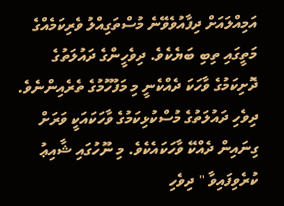އަމިއްލައަށް ދިފާއުވެވޭނެ މުސްތަގިއްލު ވެރިކަމެއްގެ މަތީގައި ތިބި ބަޔެކެވެ. ދިވެހީންގެ ދައުލަތުގެ ދޮށިކަމުގެ ވާހަކަ ދެއްކެނީ މި މަފުހޫމުގެ ތެރެއިންނެވެ.
ދިވެހި ދައުލަތުގެ މުސްކުޅިކަމުގެ ވާހަކައަކީ ވަރަށް ގިނައިން ދެއްކޭ ވާހަކައެކެވެ. މި ނޫހުގައި ޝާއިޢު ކުރެވިފައިވާ " ދިވެހި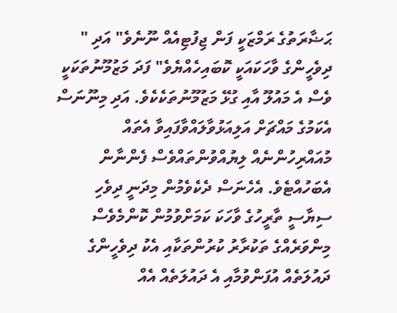ޙަޟާރަތުގެ ރަމްޒަކީ ފަން ޖިފުޓިއެއް ނޫނެވެ" އަދި " ދިވެހީންގެ ވާހަކައަކީ ކޮބައިހެއްޔެވެ" ފަދަ މަޒުމޫނުތަކަކީ ވެސް އެ މައުލޫ އާއި ގުޅޭ މަޒުމޫނުތަކެކެވެ. އަދި މިނޫނަސް އެކަމުގެ މައްޗަށް އަލިއަޅުވާލައްވާފައިވާ އެތައް މުއައްރިހުންނެއް ލިޔުއްވުންތައްވެސް ފެންނާން އެބަހުއްޓެވެ. އެހެނަސް ދެކެވެމުން މިދަނީ ދިވެހި ސިޔާސީ ތާރީހުގެ ވާހަކަ ކަމަށްވުމުން ކޮންމެވެސް މިންވަރެއްގެ ތަކުރާރު ކުރުންތަކާއި އެކު ދިވެހީންގެ ދައުލަތެއް އުފަންވުމާއި އެ ދައުލަތެއް އެއް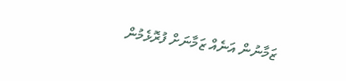ޒަމާނުން އަނެއް ޒަމާނަށް ފުރޮޅެމުން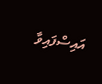އައިސްފައިވާ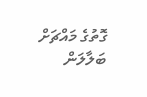ގޮތުގެ މައްޗަށް ބަލާލަން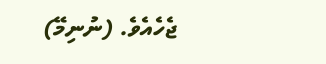ޖެހެއެވެ. (ނުނިމޭ)